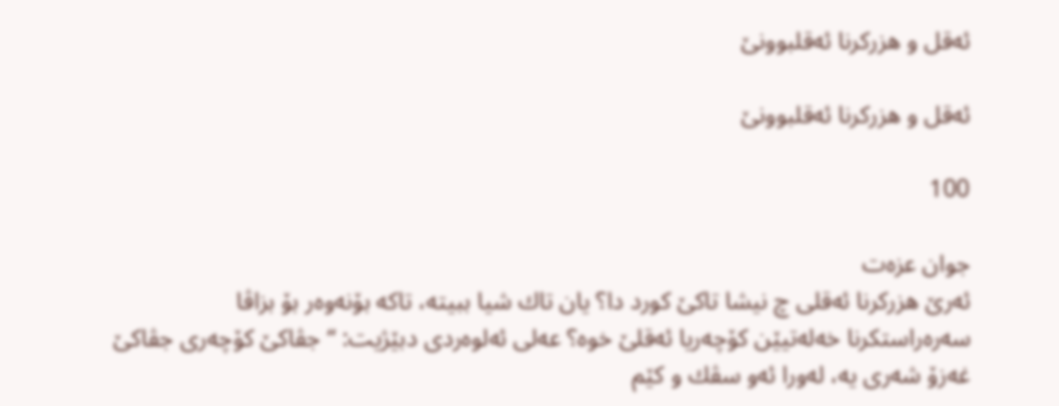ئه‌قل و هزركرنا ئه‌قلبوونێ

ئه‌قل و هزركرنا ئه‌قلبوونێ

100

جوان عزه‌ت
ئه‌رێ هزركرنا ئه‌قلى چ نیشا تاكێ كورد دا؟ یان تاك شیا ببیته‌، تاكه‌ بۆنه‌وه‌ر بۆ بزاڤا سه‌ره‌راستكرنا خه‌له‌تیێن كۆچه‌ریا ئه‌قلێ خوه‌؟ عه‌لى ئه‌لوه‌ردى دبێژیت: “جڤاكێ كۆچه‌رى جڤاكێ غه‌زۆ شه‌رى یه‌، له‌ورا ئه‌و سڤك و كێم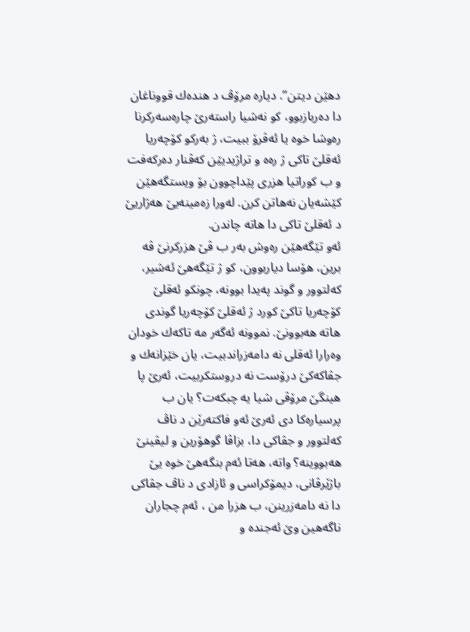دهێن دیتن”. دیاره‌ مرۆڤ د هنده‌ك قووناغان دا ده‌ربازبوو، كو نه‌شیا راسته‌رێ چاره‌سه‌ركرنا ره‌وشا خوه‌ یا ئه‌ڤرۆ ببیت، ژ به‌ركو كۆچه‌ریا ئه‌قلێ تاكى ژ ره‌ه و تراژیدیێن كه‌ڤنار ده‌ركه‌فت و ب كوراتیا هزرى پێداچوون بۆ ویستگه‌هێن كێشه‌یان نه‌هاتن كرن. له‌ورا زه‌مینه‌یێ هه‌ژاریێ د ئه‌قلێ تاكى دا هاته‌ چاندن.
ئه‌و تێگه‌هێن ره‌وش به‌ر ب ڤێ هزركرنێ ڤه‌ برین، هۆسا دیاربوون، كو ژ تێگه‌هێ ئه‌شیر، كه‌لتوور و گوند په‌یدا بوونه‌، چونكو ئه‌قلێ كۆچه‌ریا تاكێ كورد ژ ئه‌قلێ كۆچه‌ریا گوندى هاته‌ هه‌بوونێ. نموونه‌ ئه‌گه‌ر مه‌ تاكه‌ك خودان وه‌رارا ئه‌قلى نه‌ دامه‌زراندبیت، یان خێزانه‌ك و جڤاكه‌كێ درۆست نه‌ دروستكربیت، ئه‌رێ پا هینگێ مرۆڤى شیا یه‌ چبكه‌ت؟ یان ب پرسیاره‌كا دى ئه‌رێ ئه‌و فاكته‌رێن د ناڤ كه‌لتوور و جڤاكى دا، بزاڤا گوهۆرین و لیڤینێ هه‌بووینه‌؟ واته‌، هه‌تا ئه‌م بنگه‌هێ خوه‌ یێ باژێرڤانى، دیمۆكراسى و ئازادى د ناڤ جڤاكى دا نه‌ دامه‌زرینن، ب هزرا من ، ئه‌م چجاران ناگه‌هین وێ ئه‌جنده‌ و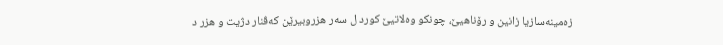زه‌مینه‌سازیا زانین و رۆناهیێ، چونكو وه‌لاتیێ كورد ل سه‌ر هزروبیرێن كه‌ڤنار دژیت و هزر د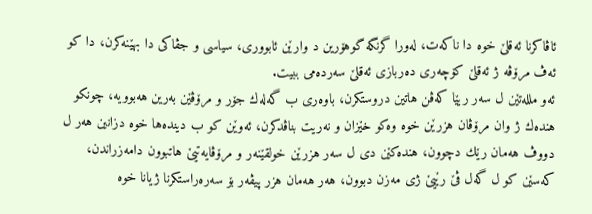ئاڤاكرنا ئه‌قلێ خوه‌ دا ناكه‌ت، له‌ورا گرنگه‌ گوهۆرین د وارێن ئابوورى، سیاسى و جڤاكى دا بهێنه‌كرن، دا كو ئه‌ڤ مرۆڤه‌ ژ ئه‌قلێ كۆچه‌رى ده‌ربازى ئه‌قلێ سه‌رده‌مى ببیت.
ئه‌و ملله‌تێن ل سه‌ر ریێا كه‌ڤن هاتین دروستكرن، باوه‌رى ب گه‌له‌ك جۆر و مرۆڤێن به‌رین هه‌بوویه‌، چونكو هنده‌ك ژ وان مرۆڤان هزرێن خوه‌ وه‌كو خێزان و نه‌ریت بناڤدكرن، ئه‌وێن كو ب دینده‌ها خوه‌ دزانین هه‌ر ل دووڤ هه‌مان رێك دچوون، هنده‌كێن دى ل سه‌ر هزرێن خولقێنه‌ر و مرۆڤایه‌تیێ هاتبوون دامه‌زراندن، كه‌سێن كو ل گه‌ل ڤێ رێیێ ژى مه‌زن دبوون، هه‌ر هه‌مان هزر پیڤه‌ر بۆ سه‌ره‌راستكرنا ژیانا خوه‌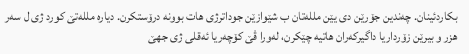بكاردئینان. چه‌ندین جۆرێن دى یێن ملله‌تان ب شێوازێن جوداترژى هات بوونه‌ درۆستكرن. دیاره‌ ملله‌تێ كورد ژى ل سه‌ر هزر و بیرێن زۆرداریا داگیركه‌ران هاتیه‌ چێكرن، له‌ورا ڤێ كۆچه‌ریا ئه‌قلى ژى جهێ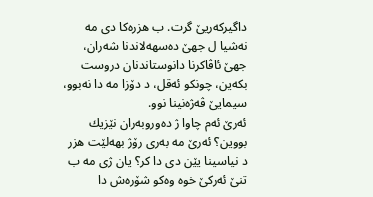داگیركه‌ریێ گرت. ب هزره‌كا دى مه‌ نه‌شیا ل جهێ ده‌سهه‌لاندنا شه‌ران، جهێ ئاڤاكرنا دانوستاندنان دروست بكه‌ین، چونكو ئه‌قل، د دۆزا مه‌ دا نه‌بوو، سیمایێ ڤه‌ژه‌نینا نوو.
ئه‌رێ ئه‌م چاوا ژ ده‌وروبه‌ران نێزیك بووین؟ ئه‌رێ مه‌ به‌رى رۆژ بهه‌لێت هزر د نیاسینا یێن دى دا كر؟ یان ژى مه‌ ب تنێ ئه‌ركێ خوه‌ وه‌كو شۆره‌ش دا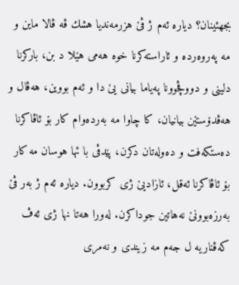بجهئینان؟ دیاره‌ ئه‌م ژ ڤێ هزرمه‌ندیا هشك ڤه‌ ڤالا ماین و مه‌ په‌روه‌رده‌ و ئاراسته‌كرنا خوه‌ هه‌مى هێلا د بن، باركرنا دلینى و دووڤچوونا په‌یاما بیانى یێ دا و ئه‌م بووین، هه‌ڤال و هه‌ڤدۆستێن بیانیان، كا چاوا مه‌ به‌رده‌وام كار بۆ ئاڤاكرنا ده‌ستكه‌فت و ده‌وله‌تان دكرن، پێدڤى با ئها هوسان مه‌ كار بۆ ئاڤاكرنا ئه‌قل، ئازادیێ ژى كربوون. دیاره‌ ئه‌م ژ به‌ر ڤێ به‌رزه‌بوونێ نه‌هاتین جوداكرن. له‌ورا هه‌تا نها ژى ئه‌ڤ كه‌ڤناریه‌ ل جه‌م مه‌ زیندى و نه‌مرى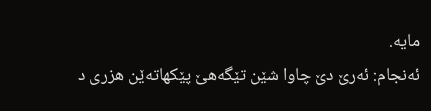مایه‌.
ئه‌نجام: ئه‌رێ دێ چاوا شێن تێگه‌هێ پێكهاته‌ێن هزرى د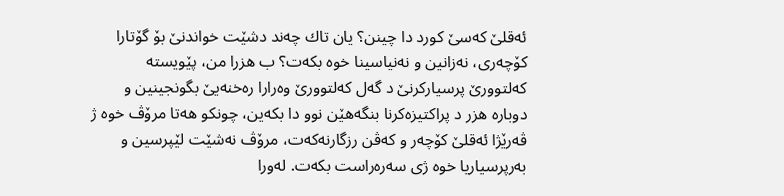ئه‌قلێ كه‌سێ كورد دا چینن؟ یان تاك چه‌ند دشێت خواندنێ بۆ گۆتارا كۆچه‌رى، نه‌زانین و نه‌نیاسینا خوه‌ بكه‌ت؟ ب هزرا من، پێویسته‌ كه‌لتوورێ پرسیاركرنێ د گه‌ل كه‌لتوورێ وه‌رارا ره‌خنه‌یێ بگونجینین و دوباره‌ هزر د پراكتیزه‌كرنا بنگه‌هێن نوو دا بكه‌ین، چونكو هه‌تا مرۆڤ خوه‌ ژ ڤه‌رێژا ئه‌قلێ كۆچه‌ر و كه‌ڤن رزگارنه‌كه‌ت، مرۆڤ نه‌شێت لێپرسین و به‌رپرسیاریا خوه‌ ژى سه‌ره‌راست بكه‌ت. له‌ورا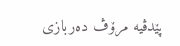پێدڤیه‌ مرۆڤ ده‌ربازى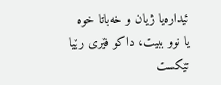ئیداره‌یا ژیان و خه‌باتا خوه‌ یا نوو ببیت، داكو فێرى رێیا تێكست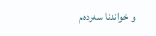و خواندنا سه‌رده‌م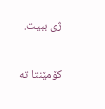ژى ببیت.

کۆمێنتا تە